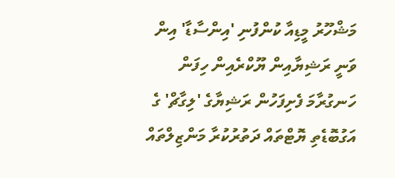މަޝްހޫރު މީޑިއާ ކުންފުނި 'އިންސާޑާ' އިން ވަނީ ރަޝިޔާއިން ޔޫކްރެއިން ހިފަން ހަނގުރާމަ ފެށިފަހުން ރަޝިޔާގެ 'ލިގާޗް' ގެ އަގުބޮޑެތި ޔޮޓްތައް ދަތުރުކުރާ މަންޒިލްތައް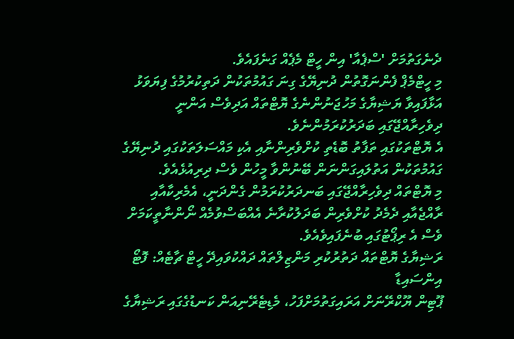ދެނެގަތުމަށް 'ސްޕެއާ' އިން ހީޓް މެޕެއް ގަނެފައެވެ.
މި ހީޓްމެޕް ފެންނަގޮތުން ދުނިޔޭގެ ގިނަ ގައުމުތަކުން ދަތިކުރުމުގެ ފިޔަވަޅު އަޅާފައިވާ ޔަޝިޔާގެ މަހުޖަނުންނެގެ ޔޮޓްތައް އަދިވެސް އަންނީ ދިވެހިރާއްޖޭގައި ބަދަރުކުރަމުންނެވެ.
އެ ޔޮޓްތަކުގައި ތަފާތު ބޮޑެތި ކުށްވެރިންނާއި އެކި މައްސަލަތަކުގައި ދުނިޔޭގެ ގައުމުތަކުން އަތުލައިގަންނަން ބޭނުންވާ މީހުން ވެސް ދިރިއުޅެއެވެ.
މި ޔޮޓްތައް ދިވެހިރާއްޖޭގައި ބަނދަރުކުރަމުން ގެންދަނީ، އެމެރިކާއާއި ރާއްޖެއާއި ދެމެދު ކުށްވެރިން ބަދަލުކުރާނެ އެއްބަސްވުމެއް ނޯންނާތީކަމަށް ވެސް އެ ރިޕޯޓުގައި ބުނެފައިވެއެވެ.
ރަޝިޔާގެ ޔޮޓްތައް ދަތުރުކުރި މަންޒިލްތައް ދައްކުވައިދޭ ހީޓް ޗާޓެއް: ފޮޓޯ އިންސައިޑާ
ޕޫޓިން ޔޫކްރޭނަށް އަރައިގަތުމަށްފަހު، މެޑިޓެރޭނިއަން ކަނޑުގެގައި ރަޝިޔާގެ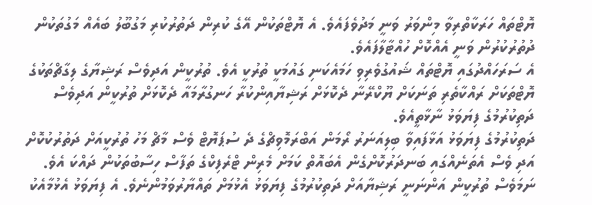ޔޮޓްތައް ހަރަކާތްރިވާ މިންވަރު ވަނީ މަދުވެފައެވެ. އެ ޔޮޓްތަކުން އޭގެ ކުރިން ދަތުރުކުރި މަގުބޫލު ބައެއް މަގުތަކުން ދުތުރުކުރުން ވަނީ އެއްކޮށް ހުއްޓާލާފައެވެ.
އެ ސަރަހައްދުގައި ޔޮޓްތައް ޝައުގުވެރިވި ހަމައެކަނި ގައުމަކީ ތުރުކީ އެވެ. ތުރުކީން އަދިވެސް ރަޝިޔާގެ ލިގާޗްތަކުގެ ޔޮޓްތަކަށް ރައްކާތެރި ތަނަކަށް ޔޫކްރޭނާ ދެކޮޅަށް ރަޝިޔާއިންކުރާ ހަނގުރާމައާ ދެކޮޅަށް ތުރުކީން އަދިވެސް ދަތިކުރުމުގެ ފިޔަވަޅު ނާޅާތީއެވެ.
ދަތިކުރުމުގެ ފިޔަވަޅު އަޅާފައިވާ ބިލިއަނަރު ރޯމަން އަބްރަމޮވިޗްގެ ދެ ސުޕަޔޮޓް ވެސް މާޗް މަހު ތުރުކީއަށް ދަތުރުކުކޮށް އަދި ވެސް އެތަނެއްގައި ބަނދަރުކޮށްގެން އެބައޮތް ކަމަށް މެރިން ޓްރެފިކްގެ ތަފާސް ހިސާބުތަކުން ދައްކަ އެވެ.
ނަމަވެސް ތުރުކީން އަންނަނީ ރަޝިޔާއަށް ދަތިކުރުމުގެ ފިޔަވަޅު އެޅުމަށް ތައްޔާރުވަމުންނެވެ. އެ ފިޔަވަޅު އެޅުމާއެކު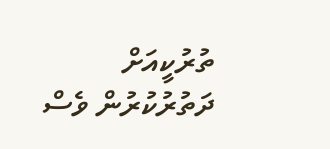ތުރުކީއަށް ދަތުރުކުރުން ވެސް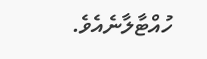ހުއްޓާލާނެއެވެ.